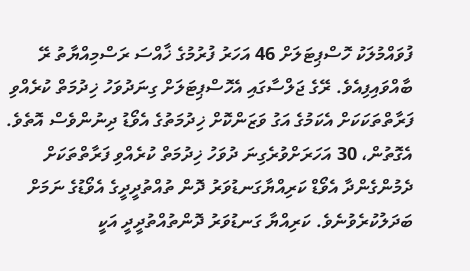ފުވައްމުލަކު ހޮސްޕިޓަލަށް 46 އަހަރު ފުރުމުގެ ޚާއްސަ ރަސްމިއްޔާތު ރޭ ބާއްވައިފިއެވެ. ރޭގެ ޖަލްސާގައި އެހޮސްޕިޓަލަށް ގިނަދުވަހު ޚިދުމަތް ކުރެއްވި ފަރާތްތަކަކަށް އެކަމުގެ އަގު ވަޒަންކޮށް ޚިދުމަތުގެ އެވޯޑު ދިނުންވެސް އޮތެވެ. އެގޮތުން، 30 އަހަރަށްވުރެގިނަ ދުވަހު ޚިދުމަތް ކުރެއްވި ފަރާތްތަކަށް ދެމުންގެންދާ އެވޯޑް ކަރިއްޔާގަނޑުވަރު ދޮން ތުއްތުދީދީގެ އެވޯޑުގެ ނަމަށް ބަދަލުކުރެވުނެވެ. ކަރިއްޔާ ގަނޑުވަރު ދޮންތުއްތުދީދީ އަކީ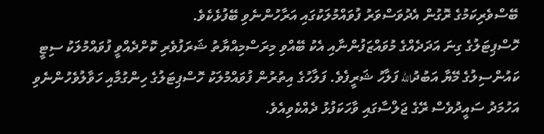ބޭސްވެރިކަމުގެ ރޮގުން އެދުވަސްވަރު ފުވައްމުލަކުގައި އަރާހުންނެވި ބޭފުޅެކެވެ.
ހޮސްޕިޓަލުގެ ގިނަ އަދަދެއްގެ މުވައްޒަފުންނާއި އެކު ބޭއްވި މިރަސްމިއްޔާތު ޝަރަފުވެރި ކޮށްދެއްވީ ފުވައްމުލަކު ސިޓީ ކައުންސިލުގެ މޭޔާ އަބުދުالله ފަލާހު ޝަރީފެވެ. ފަލާހުގެ އިތުރުން ފުވައްމުލަކު ހޮސްޕިޓަލުގެ ހިންގުމާއި ހަވާލުވެހުންނެވި އަހުމަދު ސައީދުވެސް ރޭގެ ޖަލްސާގައި ވާހަކަފުޅު ދެއްކެވިއެވެ.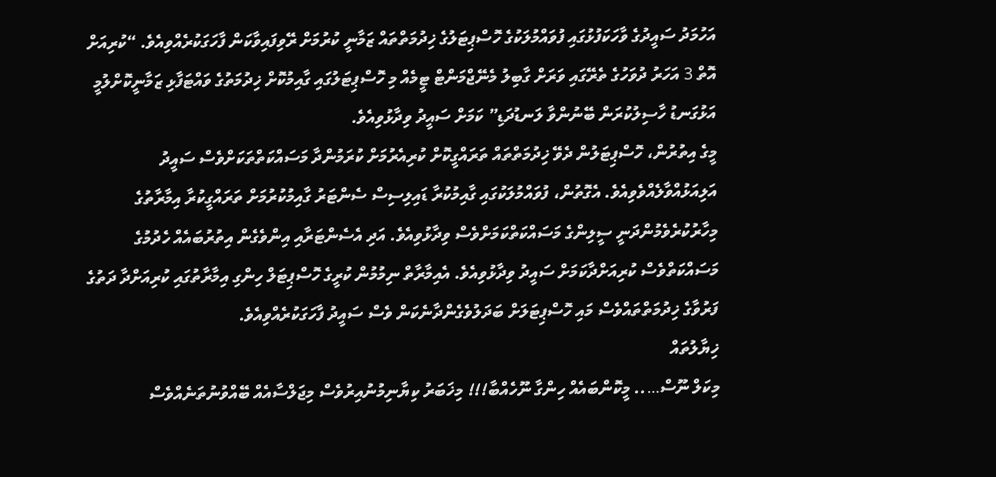އަހުމަދު ސައީދުގެ ވާހަކަފުޅުގައި ފުވައްމުލަކުގެ ހޮސްޕިޓަލުގެ ޚިދުމަތްތައް ޒަމާނީ ކުރުމަށް ރޭވިފައިވާކަން ފާހަގަކުރެއްވިއެވެ. “ކުރިއަށް އޮތް 3 އަހަރު ދުވަހުގެ ތެރޭގައި ވަރަށް ގާބިލު މެނޭޖްމަންޓް ޓީމެއް މި ހޮސްޕިޓަލުގައި ގާއިމުކޮށް ޚިދުމަތުގެ ވައްޓަފާޅި ޒަމާނީކޮށްލުމީ އަޅުގަނޑު ހާސިލުކުރަން ބޭނުންވާ ލަނޑުދަޑި” ކަމަށް ސައީދު ވިދާޅުވިއެވެ.
މީގެ އިތުރުން، ހޮސްޕިޓަލުން ދެވޭ ޚިދުމަތްތައް ތަރައްގީކޮށް ކުރިއެރުމަށް ކުރަމުންދާ މަސައްކަތްތަކަށްވެސް ސައީދު އަލިއަޅުއްވާލެއްވެވިއެވެ. އެގޮތުން، ފުވައްމުލަކުގައި ގާއިމުކުރާ ޑައިލިސިސް ސެންޓަރު ގާއިމުކުރުމަށް ތަރައްގީކުރާ އިމާރާތުގެ މިހާރުކުރެވެމުންދަނީ ސީލިންގެ މަސައްކަތްކަމަށްވެސް ވިދާޅުވިއެވެ. އަދި އެސެންޓަރާއި އިންވެގެން އިތުރުބައެއް ހެދުމުގެ މަސައްކަތްވެސް ކުރިއަށްދާކަމަށް ސައީދު ވިދާޅުވިއެވެ. އެއިމާރާތް ނިމުމުން ކުރީގެ ހޮސްޕިޓަލް ހިންގި އިމާރާތުގައި ކުރިއަށްދާ ދަތުގެ ފަރުވާގެ ޚިދުމަތްތައްވެސް މައި ހޮސްޕިޓަލަށް ބަދަލުވެގެންދާނެކަން ވެސް ސައީދު ފާހަގަކުރެއްވިއެވެ.
ޚިޔާލުތައް
މިކަލް ނޫސް….. މީކޮންބައެއް ހިންގާ ނޫހެއްބާ!!! މިޚަބަރު ކިޔާނިމުނުއިރުވެސް މިޖަލްސާއެއް ބޭއްވުނުތަނެއްވެސް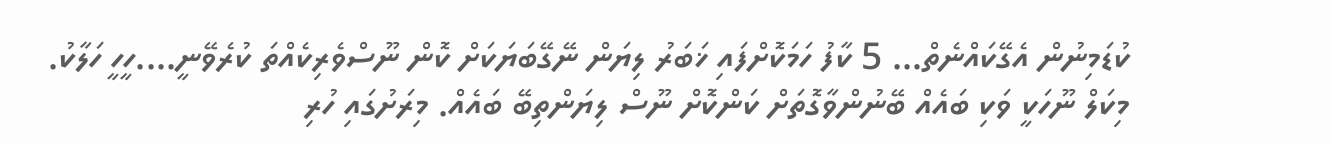ކުޑަމިނުން އެގޭކައްނެތް… 5 ކާފު ހަމަކޮށްފައި ޚަބަރު ލިޔަން ނޭގޭބަޔަކަށް ކޮން ނޫސްވެރިކެއްތަ ކުރެވޭނީ….ހީހީ ހަލާކު.
މިކަލް ނޫހަކީ ވަކި ބައެއް ބޭނުންވާގޮތަށް ކަންކޮށް ނޫސް ލިޔަންތިބޭ ބައެއް. މިރަށުގައި ހުރި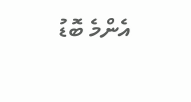އެންމެ ބޮޑު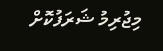މިޖުރިމު ޝަރަފުކޮށް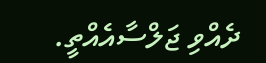ދެއްވި ޖަލްސާއެއްތީ.